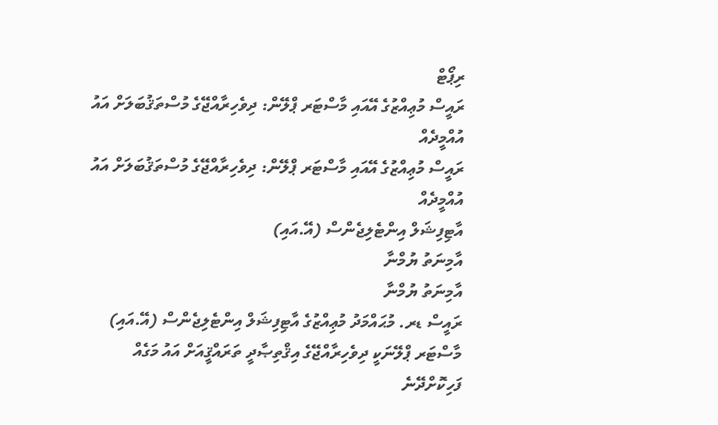ރިޕޯޓް
ރައީސް މުޢިއްޒުގެ އޭއައި މާސްޓަރ ޕްލޭން: ދިވެހިރާއްޖޭގެ މުސްތަޤުބަލަށް އައު އުއްމީދެއް
ރައީސް މުޢިއްޒުގެ އޭއައި މާސްޓަރ ޕްލޭން: ދިވެހިރާއްޖޭގެ މުސްތަޤުބަލަށް އައު އުއްމީދެއް
އާޓިފިޝަލް އިންޓެލިޖެންސް (އޭ.އައި)
އާމިނަތު ޔުމްނާ
އާމިނަތު ޔުމްނާ
ރައީސް ޑރ. މުޙައްމަދު މުޢިއްޒުގެ އާޓިފިޝަލް އިންޓެލިޖެންސް (އޭ.އައި) މާސްޓަރ ޕްލޭނަކީ ދިވެހިރާއްޖޭގެ އިޤްތިޞާދީ ތަރައްޤީއަށް އައު މަގެއް ފަހިކޮށްދޭނެ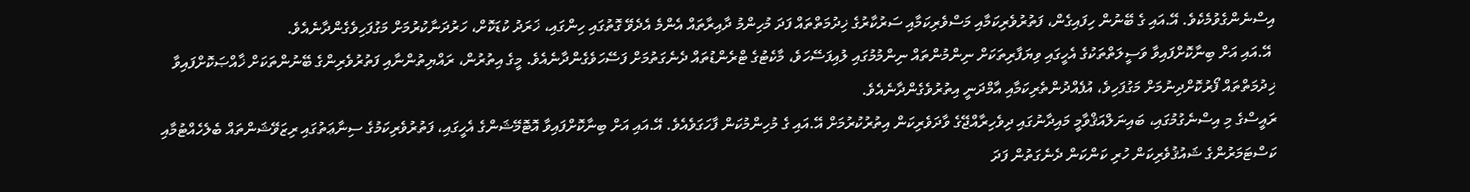އިސްނެންގެވުމެކެވެ. އޭ.އައި ގެ ބޭނުން ހިފައިގެން، ފަތުރުވެރިކަމާއި މަސްވެރިކަމާއި ސަރުކާރުގެ ޚިދުމަތްތައް ފަދަ މުހިންމު ދާއިރާތައް އެންމެ އެދެވޭ ގޮތުގައި ހިންގައި، ޚަރަދު ކުޑަކޮށް، ހަރުދަނާކުރުމަށް މަގުފަހިވެގެންދާނެއެވެ.
 އޭ.އައި އަށް ބިނާކޮށްފައިވާ ވަސީލަތްތަކުގެ އެހީގައި ވިޔަފާރިތަކަށް ނިންމުންތައް ނިންމުމުގައި ލުއިފަސޭހަވެ، މާކެޓުގެ ޓްރެންޑުތައް ދެނެގަތުމަށް ފަސޭހަވެގެންދާނެއެވެ. މީގެ އިތުރުން، ރައްޔިތުންނާއި ފަތުރުވެރިންގެ ބޭނުންތަކަށް ޚާއްޞަކޮށްފައިވާ ޚިދުމަތްތައް ފޯރުކޮށްދިނުމަށް މަގުފަހިވެ، އުފެއްދުންތެރިކަމާއި އާމްދަނީ އިތުރުވެގެންދާނެއެވެ.
ރައީސްގެ މި އިސްނެގުމުގައި، ބައިނަލްއަޤްވާމީ މައިދާނުގައި ދިވެހިރާއްޖޭގެ ވާދަވެރިކަން އިތުރުކުރުމަށް އޭ.އައި ގެ މުހިންމުކަން ފާހަގަވެއެވެ. އޭ.އައި އަށް ބިނާކޮށްފައިވާ އޮޓޮމޭޝަންގެ އެހީގައި، ފަތުރުވެރިކަމުގެ ސިނާޢަތުގައި ރިޒަވޭޝަންތައް ބެލެހެއްޓުމާއި ކަސްޓަމަރުންގެ ޝައުޤުވެރިކަން ހުރި ކަންކަން ދެނެގަތުން ފަދަ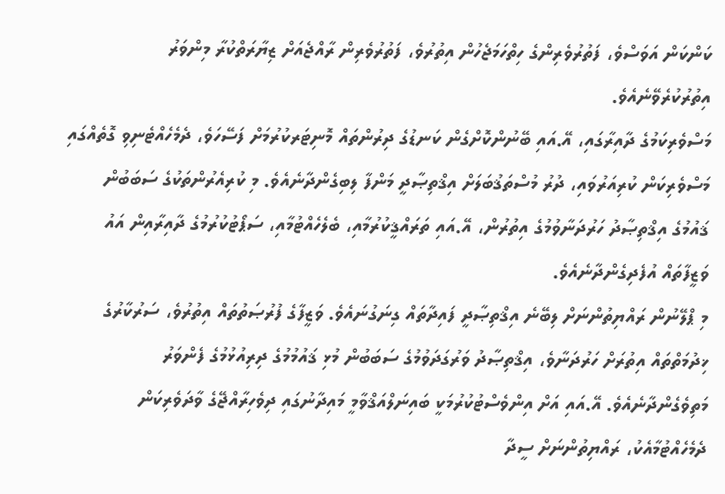ކަންކަން އަވަސްވެ، ފަތުރުވެރިންގެ ހިތްހަމަޖެހުން އިތުރުވެ، ފަތުރުވެރިން ރާއްޖެއަށް ޒިޔާރަތްކުރާ މިންވަރު އިތުރުކުރެވޭނެއެވެ.
މަސްވެރިކަމުގެ ދާއިރާގައި، އޭ.އައި ބޭނުންކޮށްގެން ކަނޑުގެ ދިރުންތައް މޮނިޓަރކުރުމަށް ފަސޭހަވެ، ދެމެހެއްޓެނިވި ގޮތެއްގައި މަސްވެރިކަން ކުރިއަރުވައި، ދުރު މުސްތަޤުބަލަށް އިޤްތިޞާދީ މަންފާ ލިބިގެންދާނެއެވެ. މި ކުރިއެރުންތަކުގެ ސަބަބުން ޤައުމުގެ އިޤްތިޞާދު ހަރުދަނާވުމުގެ އިތުރުން، އޭ.އައި ތަރައްޤީކުރުމާއި، ބެލެހެއްޓުމާއި، ސަޕޯޓުކުރުމުގެ ދާއިރާއިން އައު ވަޒީފާތައް އުފެދިގެންދާނެއެވެ.
މި ޕްލޭނުން ރައްޔިތުންނަށް ލިބޭނެ އިޤްތިޞާދީ ފައިދާތައް ގިނަގުނައެވެ. ވަޒީފާގެ ފުރުޞަތުތައް އިތުރުވެ، ސަރުކާރުގެ ޚިދުމަތްތައް އިތުރަށް ހަރުދަނާވެ، އިޤްތިޞާދު ވަރުގަދަވުމުގެ ސަބަބުން މުޅި ޤައުމުމުގެ ދިރިއުޅުމުގެ ފެންވަރު މަތިވެގެންދާނެއެވެ. އޭ.އައި އަށް އިންވެސްޓުކުރުމަކީ ބައިނަލްއަޤްވާމީ މައިދާނުގައި ދިވެހިރާއްޖޭގެ ވާދަވެރިކަން ދެމެހެއްޓުމާއެކު، ރައްޔިތުންނަށް ސީދާ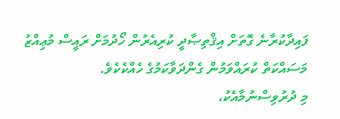ފައިދާކުރާނެ ގޮތަށް އިޤްތިޞާދީ ކުރިއެރުން ހޯދުމަށް ރައީސް މުޢިއްޒު މަސައްކަތް ކުރައްވަމުން ގެންދަވާކަމުގެ ހެއްކެކެވެ.
މި ދުރުވިސްނުމާއެކު،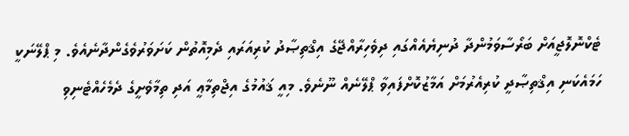ޓެކްނޮލޮޖީއަށް ބަރޯސާވަމުންދާ ދުނިޔެއެއްގައި ދިވެހިރާއްޖޭގެ އިޤްތިޞާދު ކުރިއަރައި ދެމިއޮތުން ކަށަވަރުވެގެންދާނެއެވެ. މި ޕްލޭނަކީ ހަމައެކަނި އިޤްތިޞާދީ ކުރިއެރުމަށް އަމާޒުކޮށްފައިވާ ޕްލޭނެއް ނޫނެވެ. މިއީ ޤައުމުގެ އިޖްތިމާޢީ އަދި ތިމާވެށީގެ ދެމެހެއްޓެނިވި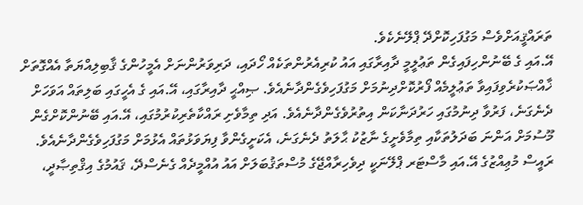ތަރައްޤީއަށްވެސް މަގުފަހިކޮށްދޭ ޕްލޭނެކެވެ.
އޭ.އައި ގެ ބޭނުންހިފައިގެން ތަޢުލީމީ ދާއިރާގައި އައު ކުރިއެރުންތަކެއް ހޯދައި، ދަރިވަރުންނަށް އެމީހުންގެ ޤާބިލިއްޔަތާ އެއްގޮތަށް ޚާއްޞަކުރެވިފައިވާ ތަޢުލީމެއް ފޯރުކޮށްދިނުމަށް މަގުފަހިވެގެންދާނެއެވެ. ޞިއްޙީ ދާއިރާގައި، އޭ.އައި ގެ އެހީގައި ބަލިތައް އަވަހަށް ދެނެގަނެ، ފަރުވާ ދިނުމުގައި ހަރުދަނާކަން އިތުރުވެގެންދާނެއެވެ. އަދި ތިމާވެށި ރައްކާތެރިކުރުމުގައި، އޭ.އައި ބޭނުންކޮށްގެން މޫސުމަށް އަންނަ ބަދަލުތަކާއި ތިމާވެށީގެ ނާޒުކު ޙާލަތު ދެނެގަނެ، އެކަށީގެންވާ ފިޔަވަޅުތައް އެޅުމަށް މަގުފަހިވެގެންދާނެއެވެ.
ރައީސް މުޢިއްޒުގެ އޭ.އައި މާސްޓަރ ޕްލޭނަކީ ދިވެހިރާއްޖޭގެ މުސްތަޤުބަލަށް އައު އުއްމީދެއް ގެނެސްދޭ، ޤައުމުގެ އިޤްތިޞާދީ،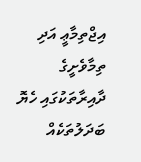އިޖްތިމާޢީ އަދި ތިމާވެށީގެ ދާއިރާތަކުގައި ހެޔޮ ބަދަލުތަކެއް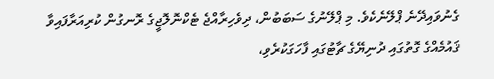ގެނުވައިދޭނެ ޕްލޭނެކެވެ. މި ޕްލޭނުގެ ސަބަބުން، ދިވެހިރާއްޖެ ޓެކްނޮލޮޖީގެ ރޮނގުން ކުރިއަރާފައިވާ ޤައުމެއްގެ ގޮތުގައި ދުނިޔޭގެ ޗާޓުގައި ފާހަގަކުރެވި،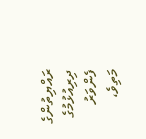ރައްޔިތުންގެ ދިރިއުޅުމުގެ ފެންވަރު މަތިވެ،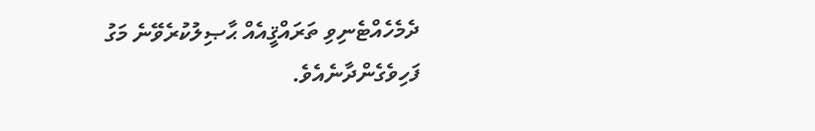ދެމެހެއްޓެނިވި ތަރައްޤީއެއް ޙާޞިލުކުރެވޭނެ މަގު ފަހިވެގެންދާނެއެވެ.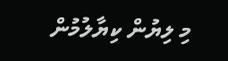މި ލިޔުން ކިޔާލުމުން